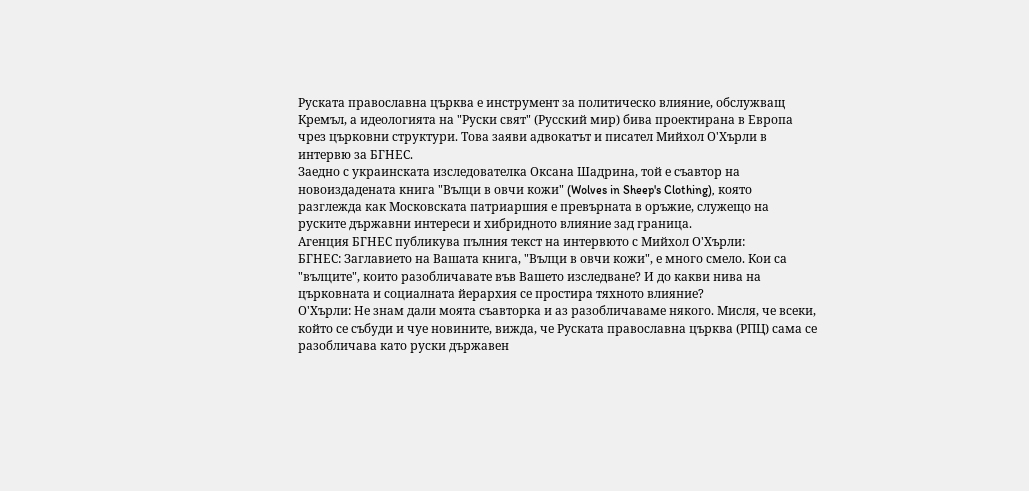Руската православна църква е инструмент за политическо влияние, обслужващ Кремъл, а идеологията на "Руски свят" (Русский мир) бива проектирана в Европа чрез църковни структури. Това заяви адвокатът и писател Мийхол О'Хърли в интервю за БГНЕС.
Заедно с украинската изследователка Оксана Шадрина, той е съавтор на новоиздадената книга "Вълци в овчи кожи" (Wolves in Sheep's Clothing), която разглежда как Московската патриаршия е превърната в оръжие, служещо на руските държавни интереси и хибридното влияние зад граница.
Агенция БГНЕС публикува пълния текст на интервюто с Мийхол О'Хърли:
БГНЕС: Заглавието на Вашата книга, "Вълци в овчи кожи", е много смело. Кои са "вълците", които разобличавате във Вашето изследване? И до какви нива на църковната и социалната йерархия се простира тяхното влияние?
О'Хърли: Не знам дали моята съавторка и аз разобличаваме някого. Мисля, че всеки, който се събуди и чуе новините, вижда, че Руската православна църква (РПЦ) сама се разобличава като руски държавен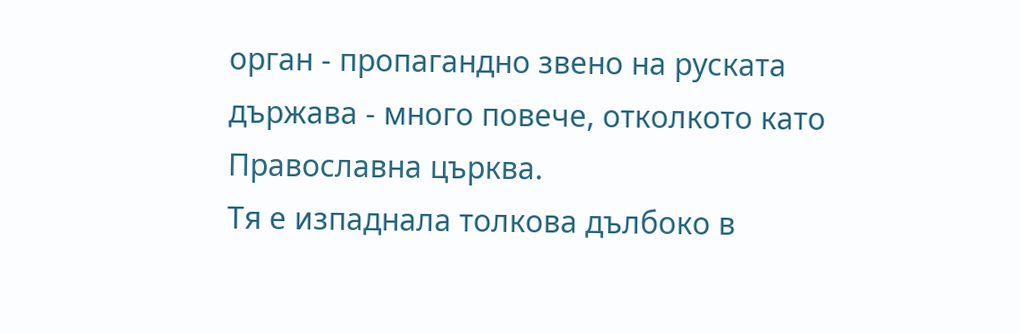орган - пропагандно звено на руската държава - много повече, отколкото като Православна църква.
Тя е изпаднала толкова дълбоко в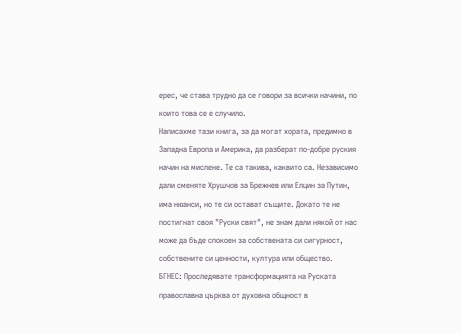ерес, че става трудно да се говори за всички начини, по които това се е случило.
Написахме тази книга, за да могат хората, предимно в Западна Европа и Америка, да разберат по-добре руския начин на мислене. Те са такива, каквито са. Независимо дали сменяте Хрушчов за Брежнев или Елцин за Путин, има нюанси, но те си остават същите. Докато те не постигнат своя "Руски свят", не знам дали някой от нас може да бъде спокоен за собствената си сигурност, собствените си ценности, култура или общество.
БГНЕС: Проследявате трансформацията на Руската православна църква от духовна общност в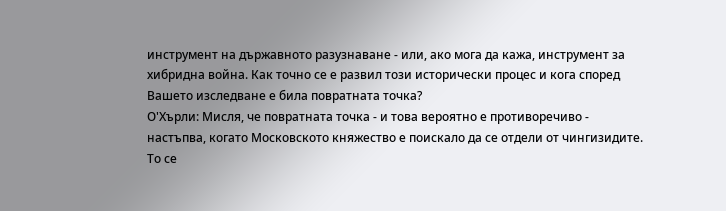инструмент на държавното разузнаване - или, ако мога да кажа, инструмент за хибридна война. Как точно се е развил този исторически процес и кога според Вашето изследване е била повратната точка?
О'Хърли: Мисля, че повратната точка - и това вероятно е противоречиво - настъпва, когато Московското княжество е поискало да се отдели от чингизидите. То се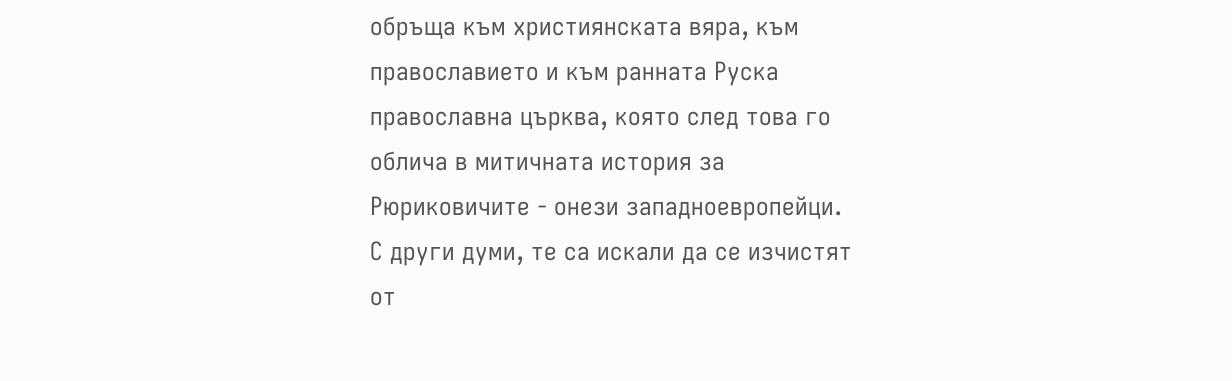обръща към християнската вяра, към православието и към ранната Руска православна църква, която след това го облича в митичната история за Рюриковичите - онези западноевропейци.
С други думи, те са искали да се изчистят от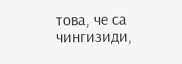това, че са чингизиди,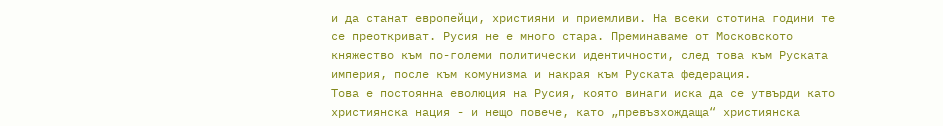и да станат европейци, християни и приемливи. На всеки стотина години те се преоткриват. Русия не е много стара. Преминаваме от Московското княжество към по-големи политически идентичности, след това към Руската империя, после към комунизма и накрая към Руската федерация.
Това е постоянна еволюция на Русия, която винаги иска да се утвърди като християнска нация - и нещо повече, като „превъзхождаща“ християнска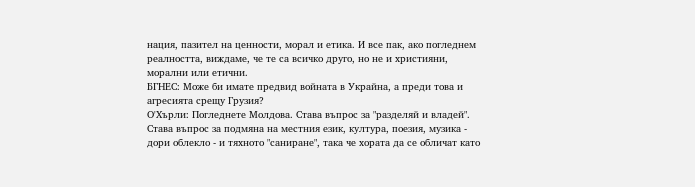нация, пазител на ценности, морал и етика. И все пак, ако погледнем реалността, виждаме, че те са всичко друго, но не и християни, морални или етични.
БГНЕС: Може би имате предвид войната в Украйна, а преди това и агресията срещу Грузия?
О'Хърли: Погледнете Молдова. Става въпрос за "разделяй и владей". Става въпрос за подмяна на местния език, култура, поезия, музика - дори облекло - и тяхното "саниране", така че хората да се обличат като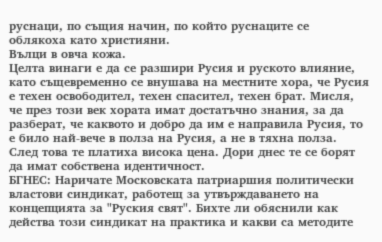руснаци, по същия начин, по който руснаците се облякоха като християни.
Вълци в овча кожа.
Целта винаги е да се разшири Русия и руското влияние, като същевременно се внушава на местните хора, че Русия е техен освободител, техен спасител, техен брат. Мисля, че през този век хората имат достатъчно знания, за да разберат, че каквото и добро да им е направила Русия, то е било най-вече в полза на Русия, а не в тяхна полза. След това те платиха висока цена. Дори днес те се борят да имат собствена идентичност.
БГНЕС: Наричате Московската патриаршия политически властови синдикат, работещ за утвърждаването на концепцията за "Руския свят". Бихте ли обяснили как действа този синдикат на практика и какви са методите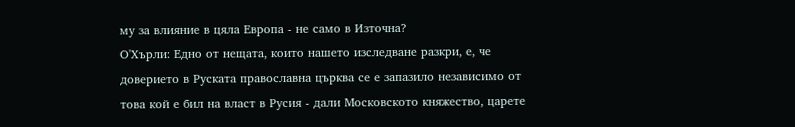му за влияние в цяла Европа - не само в Източна?
О'Хърли: Едно от нещата, които нашето изследване разкри, е, че доверието в Руската православна църква се е запазило независимо от това кой е бил на власт в Русия - дали Московското княжество, царете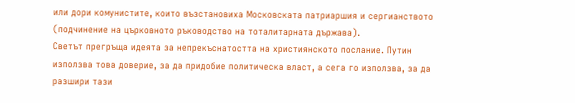или дори комунистите, които възстановиха Московската патриаршия и сергианството (подчинение на църковното ръководство на тоталитарната държава).
Светът прегръща идеята за непрекъснатостта на християнското послание. Путин използва това доверие, за да придобие политическа власт, а сега го използва, за да разшири тази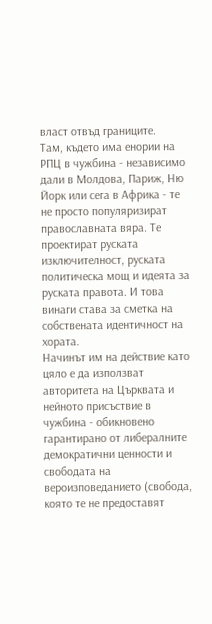власт отвъд границите.
Там, където има енории на РПЦ в чужбина - независимо дали в Молдова, Париж, Ню Йорк или сега в Африка - те не просто популяризират православната вяра. Те проектират руската изключителност, руската политическа мощ и идеята за руската правота. И това винаги става за сметка на собствената идентичност на хората.
Начинът им на действие като цяло е да използват авторитета на Църквата и нейното присъствие в чужбина - обикновено гарантирано от либералните демократични ценности и свободата на вероизповеданието (свобода, която те не предоставят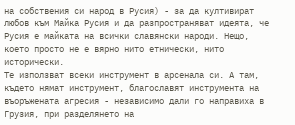на собствения си народ в Русия) - за да култивират любов към Майка Русия и да разпространяват идеята, че Русия е майката на всички славянски народи. Нещо, което просто не е вярно нито етнически, нито исторически.
Те използват всеки инструмент в арсенала си. А там, където нямат инструмент, благославят инструмента на въоръжената агресия - независимо дали го направиха в Грузия, при разделянето на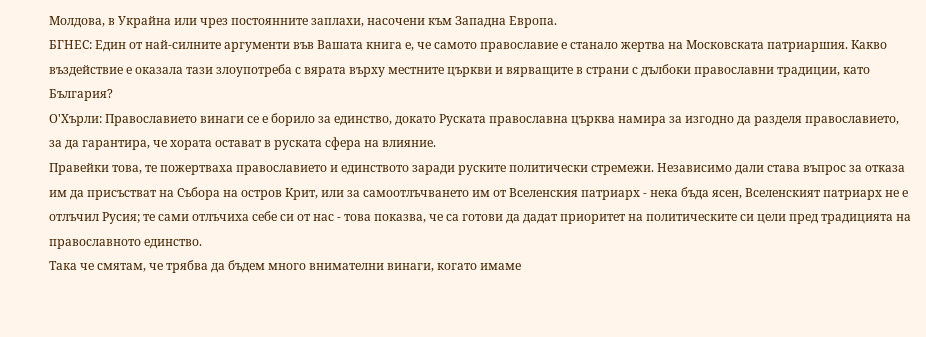Молдова, в Украйна или чрез постоянните заплахи, насочени към Западна Европа.
БГНЕС: Един от най-силните аргументи във Вашата книга е, че самото православие е станало жертва на Московската патриаршия. Какво въздействие е оказала тази злоупотреба с вярата върху местните църкви и вярващите в страни с дълбоки православни традиции, като България?
О'Хърли: Православието винаги се е борило за единство, докато Руската православна църква намира за изгодно да разделя православието, за да гарантира, че хората остават в руската сфера на влияние.
Правейки това, те пожертваха православието и единството заради руските политически стремежи. Независимо дали става въпрос за отказа им да присъстват на Събора на остров Крит, или за самоотлъчването им от Вселенския патриарх - нека бъда ясен, Вселенският патриарх не е отлъчил Русия; те сами отлъчиха себе си от нас - това показва, че са готови да дадат приоритет на политическите си цели пред традицията на православното единство.
Така че смятам, че трябва да бъдем много внимателни винаги, когато имаме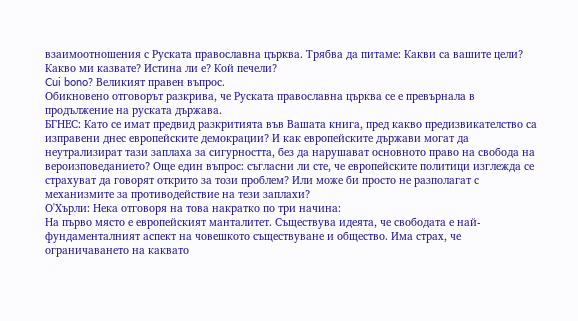взаимоотношения с Руската православна църква. Трябва да питаме: Какви са вашите цели? Какво ми казвате? Истина ли е? Кой печели?
Cui bono? Великият правен въпрос.
Обикновено отговорът разкрива, че Руската православна църква се е превърнала в продължение на руската държава.
БГНЕС: Като се имат предвид разкритията във Вашата книга, пред какво предизвикателство са изправени днес европейските демокрации? И как европейските държави могат да неутрализират тази заплаха за сигурността, без да нарушават основното право на свобода на вероизповеданието? Още един въпрос: съгласни ли сте, че европейските политици изглежда се страхуват да говорят открито за този проблем? Или може би просто не разполагат с механизмите за противодействие на тези заплахи?
О'Хърли: Нека отговоря на това накратко по три начина:
На първо място е европейският манталитет. Съществува идеята, че свободата е най-фундаменталният аспект на човешкото съществуване и общество. Има страх, че ограничаването на каквато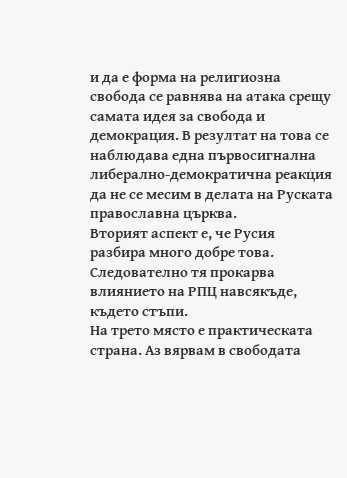и да е форма на религиозна свобода се равнява на атака срещу самата идея за свобода и демокрация. В резултат на това се наблюдава една първосигнална либерално-демократична реакция да не се месим в делата на Руската православна църква.
Вторият аспект е, че Русия разбира много добре това. Следователно тя прокарва влиянието на РПЦ навсякъде, където стъпи.
На трето място е практическата страна. Аз вярвам в свободата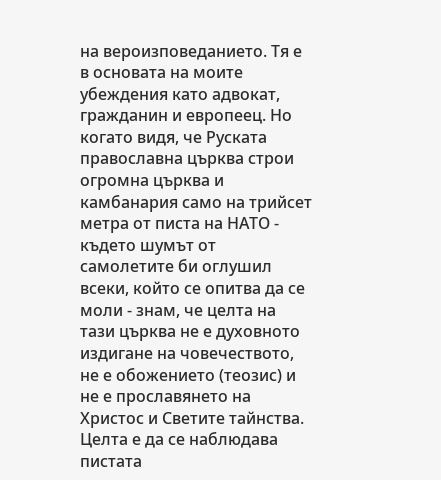на вероизповеданието. Тя е в основата на моите убеждения като адвокат, гражданин и европеец. Но когато видя, че Руската православна църква строи огромна църква и камбанария само на трийсет метра от писта на НАТО - където шумът от самолетите би оглушил всеки, който се опитва да се моли - знам, че целта на тази църква не е духовното издигане на човечеството, не е обожението (теoзис) и не е прославянето на Христос и Светите тайнства. Целта е да се наблюдава пистата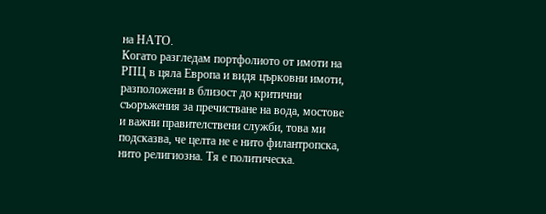на НАТО.
Когато разгледам портфолиото от имоти на РПЦ в цяла Европа и видя църковни имоти, разположени в близост до критични съоръжения за пречистване на вода, мостове и важни правителствени служби, това ми подсказва, че целта не е нито филантропска, нито религиозна. Тя е политическа.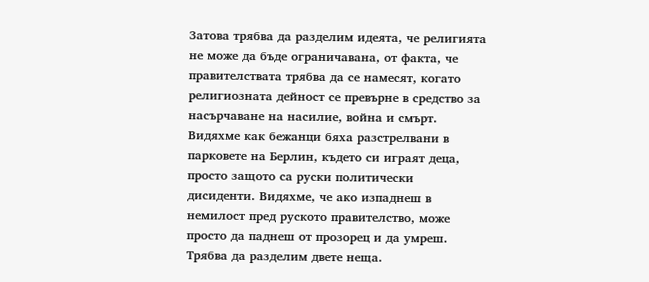Затова трябва да разделим идеята, че религията не може да бъде ограничавана, от факта, че правителствата трябва да се намесят, когато религиозната дейност се превърне в средство за насърчаване на насилие, война и смърт.
Видяхме как бежанци бяха разстрелвани в парковете на Берлин, където си играят деца, просто защото са руски политически дисиденти. Видяхме, че ако изпаднеш в немилост пред руското правителство, може просто да паднеш от прозорец и да умреш. Трябва да разделим двете неща.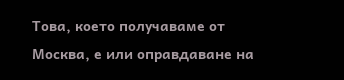Това, което получаваме от Москва, е или оправдаване на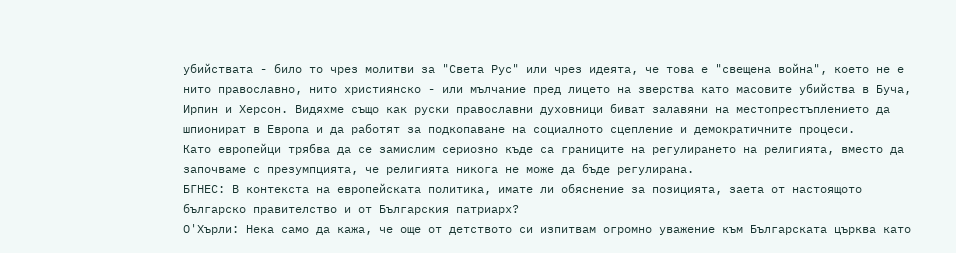убийствата - било то чрез молитви за "Света Рус" или чрез идеята, че това е "свещена война", което не е нито православно, нито християнско - или мълчание пред лицето на зверства като масовите убийства в Буча, Ирпин и Херсон. Видяхме също как руски православни духовници биват залавяни на местопрестъплението да шпионират в Европа и да работят за подкопаване на социалното сцепление и демократичните процеси.
Като европейци трябва да се замислим сериозно къде са границите на регулирането на религията, вместо да започваме с презумпцията, че религията никога не може да бъде регулирана.
БГНЕС: В контекста на европейската политика, имате ли обяснение за позицията, заета от настоящото българско правителство и от Българския патриарх?
О'Хърли: Нека само да кажа, че още от детството си изпитвам огромно уважение към Българската църква като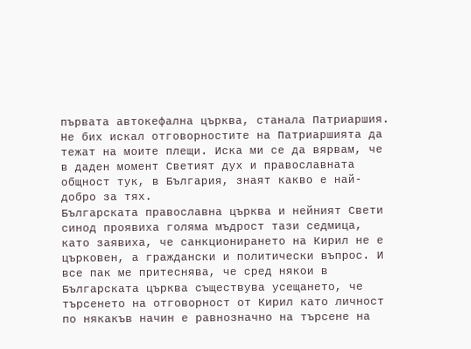първата автокефална църква, станала Патриаршия.
Не бих искал отговорностите на Патриаршията да тежат на моите плещи. Иска ми се да вярвам, че в даден момент Светият дух и православната общност тук, в България, знаят какво е най-добро за тях.
Българската православна църква и нейният Свети синод проявиха голяма мъдрост тази седмица, като заявиха, че санкционирането на Кирил не е църковен, а граждански и политически въпрос. И все пак ме притеснява, че сред някои в Българската църква съществува усещането, че търсенето на отговорност от Кирил като личност по някакъв начин е равнозначно на търсене на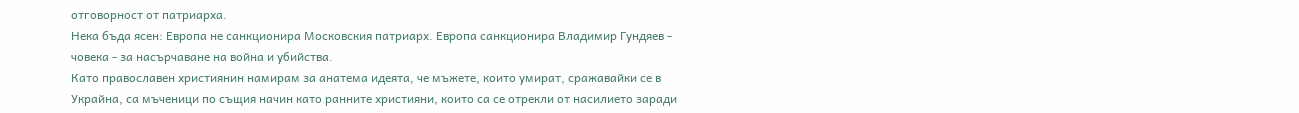отговорност от патриарха.
Нека бъда ясен: Европа не санкционира Московския патриарх. Европа санкционира Владимир Гундяев - човека - за насърчаване на война и убийства.
Като православен християнин намирам за анатема идеята, че мъжете, които умират, сражавайки се в Украйна, са мъченици по същия начин като ранните християни, които са се отрекли от насилието заради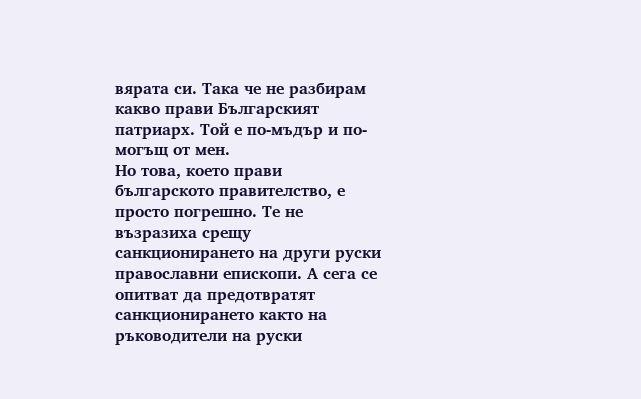вярата си. Така че не разбирам какво прави Българският патриарх. Той е по-мъдър и по-могъщ от мен.
Но това, което прави българското правителство, е просто погрешно. Те не възразиха срещу санкционирането на други руски православни епископи. А сега се опитват да предотвратят санкционирането както на ръководители на руски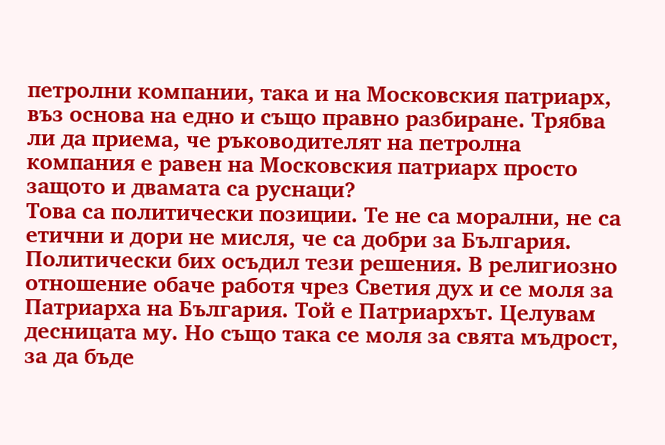петролни компании, така и на Московския патриарх, въз основа на едно и също правно разбиране. Трябва ли да приема, че ръководителят на петролна компания е равен на Московския патриарх просто защото и двамата са руснаци?
Това са политически позиции. Те не са морални, не са етични и дори не мисля, че са добри за България.
Политически бих осъдил тези решения. В религиозно отношение обаче работя чрез Светия дух и се моля за Патриарха на България. Той е Патриархът. Целувам десницата му. Но също така се моля за свята мъдрост, за да бъде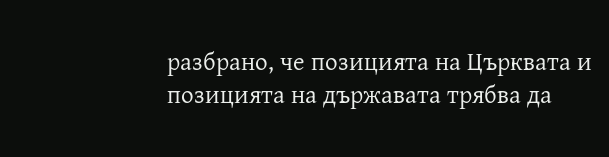разбрано, че позицията на Църквата и позицията на държавата трябва да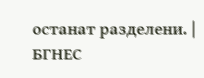останат разделени. | БГНЕС